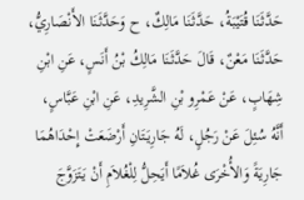حَدَّثَنَا قُتَيْبَةُ، حَدَّثَنَا مَالِكٌ، ح وَحَدَّثَنَا الأَنْصَارِيُّ، حَدَّثَنَا مَعْنٌ، قَالَ حَدَّثَنَا مَالِكُ بْنُ أَنَسٍ، عَنِ ابْنِ شِهَابٍ، عَنْ عَمْرِو بْنِ الشَّرِيدِ، عَنِ ابْنِ عَبَّاسٍ، أَنَّهُ سُئِلَ عَنْ رَجُلٍ، لَهُ جَارِيَتَانِ أَرْضَعَتْ إِحْدَاهُمَا جَارِيَةً وَالأُخْرَى غُلاَمًا أَيَحِلُّ لِلْغُلاَمِ أَنْ يَتَزَوَّجَ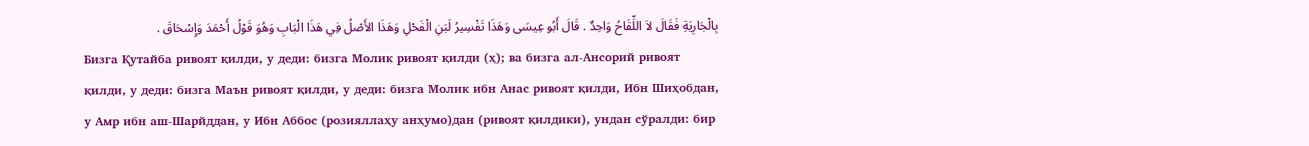بِالْجَارِيَةِ فَقَالَ لاَ اللِّقَاحُ وَاحِدٌ . قَالَ أَبُو عِيسَى وَهَذَا تَفْسِيرُ لَبَنِ الْفَحْلِ وَهَذَا الأَصْلُ فِي هَذَا الْبَابِ وَهُوَ قَوْلُ أَحْمَدَ وَإِسْحَاقَ .
Бизга Қутайба ривоят қилди, у деди: бизга Молик ривоят қилди (ҳ); ва бизга ал-Ансорий ривоят қилди, у деди: бизга Маън ривоят қилди, у деди: бизга Молик ибн Анас ривоят қилди, Ибн Шиҳобдан, у Амр ибн аш-Шарйддан, у Ибн Аббос (розияллаҳу анҳумо)дан (ривоят қилдики), ундан сўралди: бир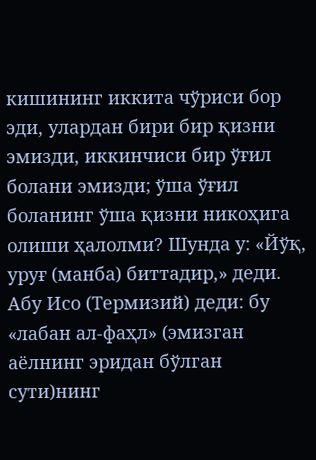кишининг иккита чўриси бор эди, улардан бири бир қизни эмизди, иккинчиси бир ўғил болани эмизди; ўша ўғил боланинг ўша қизни никоҳига олиши ҳалолми? Шунда у: «Йўқ, уруғ (манба) биттадир,» деди. Абу Исо (Термизий) деди: бу «лабан ал-фаҳл» (эмизган аёлнинг эридан бўлган сути)нинг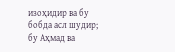изоҳидир ва бу бобда асл шудир; бу Аҳмад ва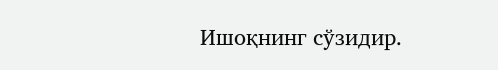Ишоқнинг сўзидир.